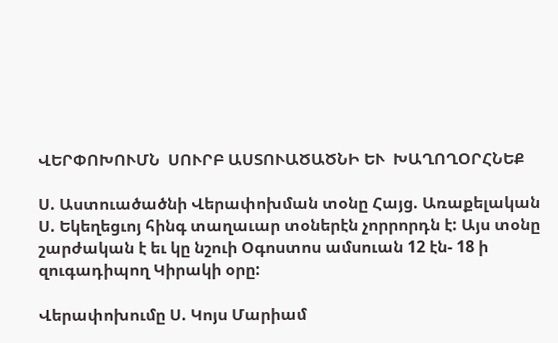ՎԵՐՓՈԽՈՒՄՆ  ՍՈՒՐԲ ԱՍՏՈՒԱԾԱԾՆԻ ԵՒ  ԽԱՂՈՂՕՐՀՆԵՔ

Ս. Աստուածածնի Վերափոխման տօնը Հայց. Առաքելական Ս. Եկեղեցւոյ հինգ տաղաւար տօներէն չորրորդն է: Այս տօնը շարժական է եւ կը նշուի Օգոստոս ամսուան 12 էն- 18 ի զուգադիպող Կիրակի օրը:

Վերափոխումը Ս. Կոյս Մարիամ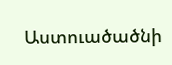Աստուածածնի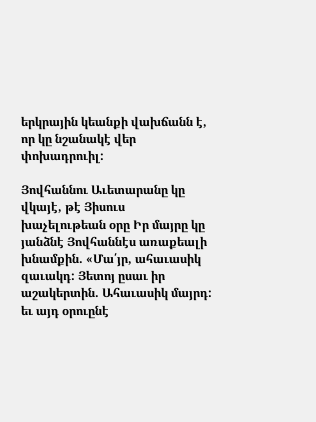երկրային կեանքի վախճանն է, որ կը նշանակէ վեր փոխադրուիլ:

Յովհաննու Աւետարանը կը վկայէ, թէ Յիսուս խաչելութեան օրը Իր մայրը կը յանձնէ Յովհաննէս առաքեալի խնամքին. «Մա՛յր, ահաւասիկ զաւակդ: Յետոյ ըսաւ իր աշակերտին. Ահաւասիկ մայրդ: եւ այդ օրուընէ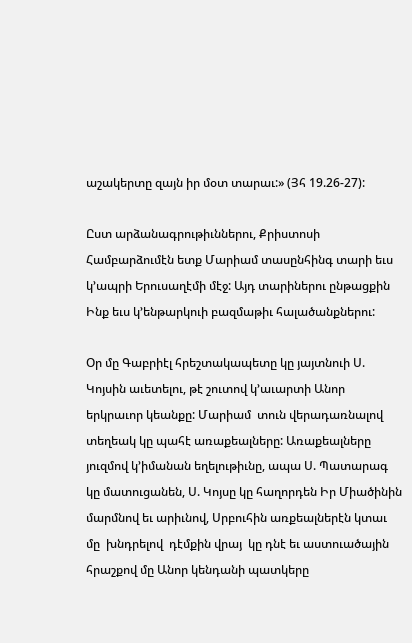աշակերտը զայն իր մօտ տարաւ:» (Յհ 19.26-27):

Ըստ արձանագրութիւններու, Քրիստոսի Համբարձումէն ետք Մարիամ տասընհինգ տարի եւս կ’ապրի Երուսաղէմի մէջ: Այդ տարիներու ընթացքին Ինք եւս կ’ենթարկուի բազմաթիւ հալածանքներու:

Օր մը Գաբրիէլ հրեշտակապետը կը յայտնուի Ս. Կոյսին աւետելու, թէ շուտով կ’աւարտի Անոր երկրաւոր կեանքը: Մարիամ  տուն վերադառնալով տեղեակ կը պահէ առաքեալները: Առաքեալները յուզմով կ’իմանան եղելութիւնը, ապա Ս. Պատարագ կը մատուցանեն, Ս. Կոյսը կը հաղորդեն Իր Միածինին մարմնով եւ արիւնով, Սրբուհին առքեալներէն կտաւ մը  խնդրելով  դէմքին վրայ  կը դնէ եւ աստուածային հրաշքով մը Անոր կենդանի պատկերը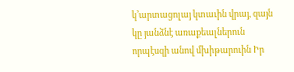կ’արտացոլայ կտաւին վրայ, զայն կը յանձնէ առաքեալներուն որպէսզի անով մխիթարուին Իր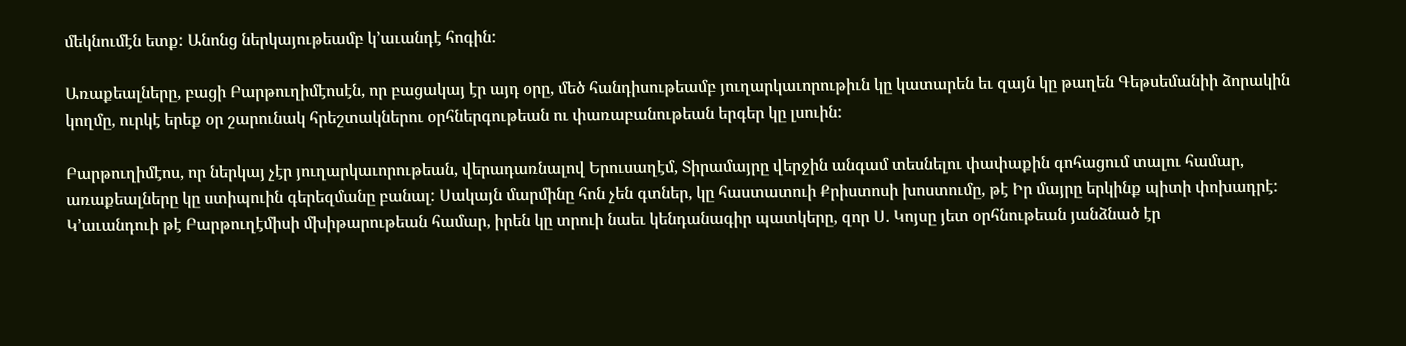մեկնումէն ետք: Անոնց ներկայութեամբ կ’աւանդէ հոգին:

Առաքեալները, բացի Բարթուղիմէոսէն, որ բացակայ էր այդ օրը, մեծ հանդիսութեամբ յուղարկաւորութիւն կը կատարեն եւ զայն կը թաղեն Գեթսեմանիի ձորակին կողմը, ուրկէ երեք օր շարունակ հրեշտակներու օրհներգութեան ու փառաբանութեան երգեր կը լսուին:

Բարթուղիմէոս, որ ներկայ չէր յուղարկաւորութեան, վերադառնալով Երուսաղէմ, Տիրամայրը վերջին անգամ տեսնելու փափաքին գոհացում տալու համար, առաքեալները կը ստիպուին գերեզմանը բանալ: Սակայն մարմինը հոն չեն գտներ, կը հաստատուի Քրիստոսի խոստումը, թէ Իր մայրը երկինք պիտի փոխադրէ: Կ’աւանդուի թէ Բարթուղէմիսի մխիթարութեան համար, իրեն կը տրուի նաեւ կենդանագիր պատկերը, զոր Ս. Կոյսը յետ օրհնութեան յանձնած էր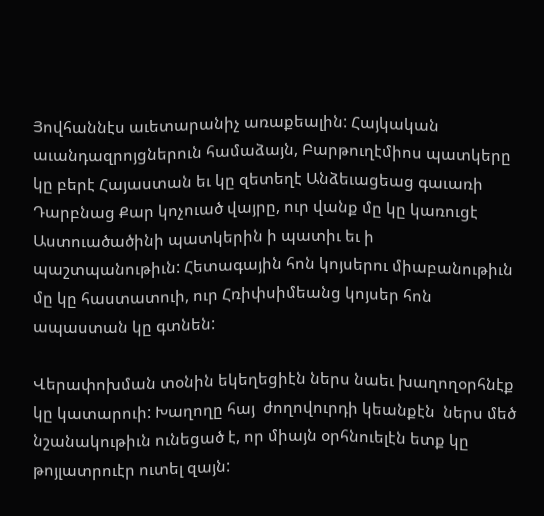Յովհաննէս աւետարանիչ առաքեալին: Հայկական աւանդազրոյցներուն համաձայն, Բարթուղէմիոս պատկերը կը բերէ Հայաստան եւ կը զետեղէ Անձեւացեաց գաւառի Դարբնաց Քար կոչուած վայրը, ուր վանք մը կը կառուցէ Աստուածածինի պատկերին ի պատիւ եւ ի պաշտպանութիւն: Հետագային հոն կոյսերու միաբանութիւն մը կը հաստատուի, ուր Հռիփսիմեանց կոյսեր հոն ապաստան կը գտնեն:

Վերափոխման տօնին եկեղեցիէն ներս նաեւ խաղողօրհնէք կը կատարուի: Խաղողը հայ  ժողովուրդի կեանքէն  ներս մեծ նշանակութիւն ունեցած է, որ միայն օրհնուելէն ետք կը թոյլատրուէր ուտել զայն: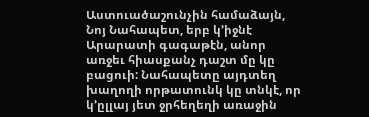Աստուածաշունչին համաձայն, Նոյ Նահապետ, երբ կ’իջնէ Արարատի գագաթէն, անոր առջեւ հիասքանչ դաշտ մը կը բացուի: Նահապետը այդտեղ խաղողի որթատունկ կը տնկէ, որ կ’ըլլայ յետ ջրհեղեղի առաջին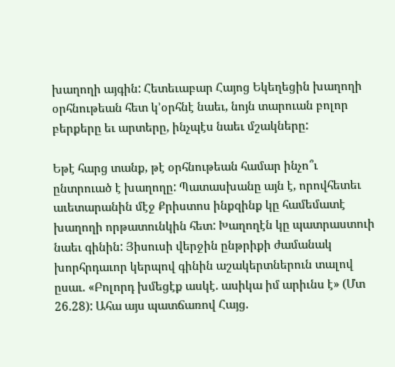խաղողի այգին: Հետեւաբար Հայոց Եկեղեցին խաղողի օրհնութեան հետ կ’օրհնէ նաեւ, նոյն տարուան բոլոր բերքերը եւ արտերը, ինչպէս նաեւ մշակները:

Եթէ հարց տանք, թէ օրհնութեան համար ինչո՞ւ ընտրուած է խաղողը: Պատասխանը այն է, որովհետեւ աւետարանին մէջ Քրիստոս ինքզինք կը համեմատէ խաղողի որթատունկին հետ: Խաղողէն կը պատրաստուի նաեւ գինին: Յիսուսի վերջին ընթրիքի ժամանակ խորհրդաւոր կերպով գինին աշակերտներուն տալով ըսաւ. «Բոլորդ խմեցէք ասկէ. ասիկա իմ արիւնս է» (Մտ 26.28): Ահա այս պատճառով Հայց.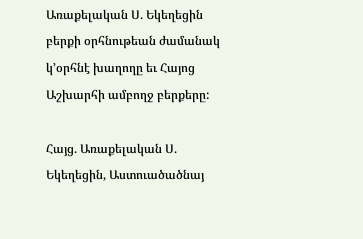Առաքելական Ս. Եկեղեցին բերքի օրհնութեան ժամանակ կ’օրհնէ խաղողը եւ Հայոց Աշխարհի ամբողջ բերքերը:

Հայց. Առաքելական Ս. Եկեղեցին, Աստուածածնայ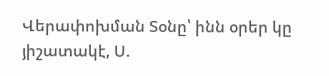Վերափոխման Տօնը՝ ինն օրեր կը յիշատակէ, Ս.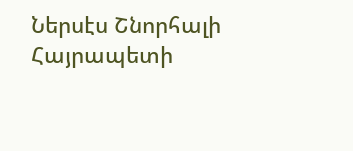Ներսէս Շնորհալի Հայրապետի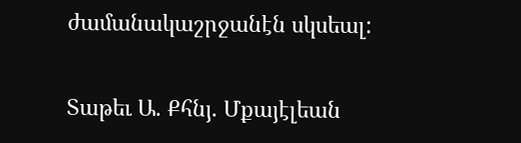ժամանակաշրջանէն սկսեալ:

Տաթեւ Ա. Քհնյ. Մքայէլեան